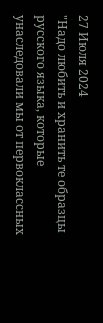27 Июля 2024
"Надо любить и хранить те образцы русского языка, которые унаследовали мы от первоклассных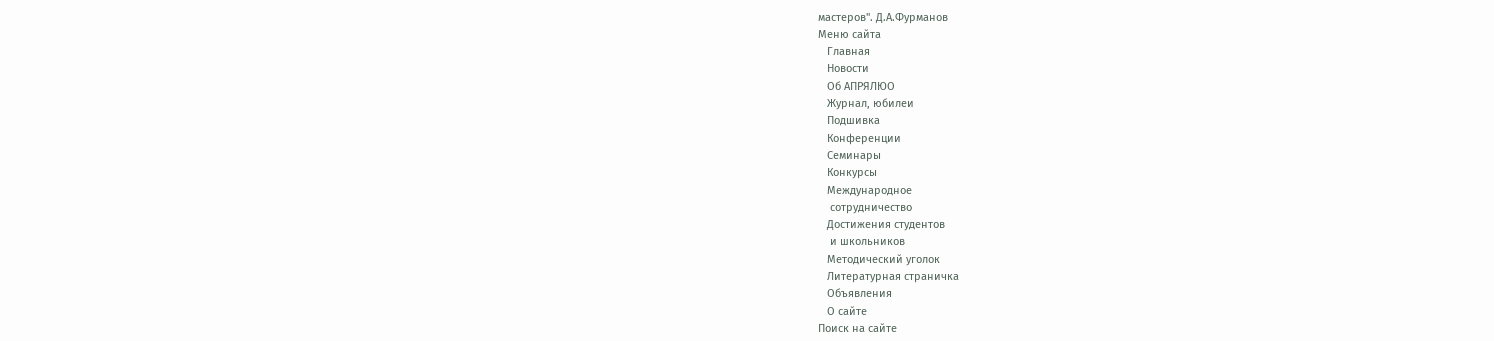мастеров". Д.А.Фурманов
Меню сайта
   Главная
   Новости
   Об АПРЯЛЮО
   Журнал, юбилеи
   Подшивка
   Конференции
   Семинары
   Конкурсы
   Международное
    сотрудничество
   Достижения студентов
    и школьников
   Методический уголок
   Литературная страничка
   Объявления
   О сайте
Поиск на сайте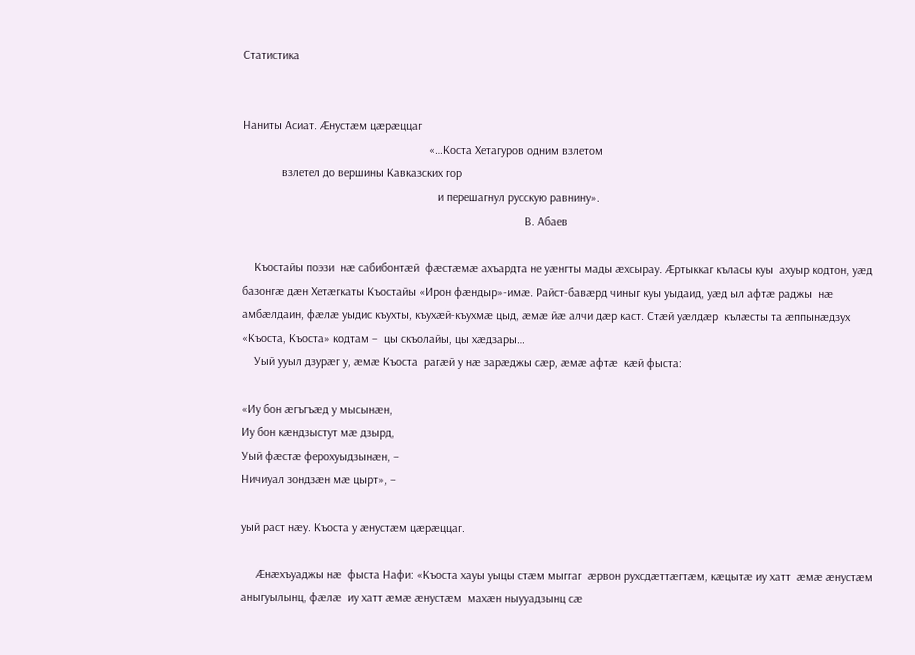Статистика


Наниты Асиат. Ӕнустӕм цӕрӕццаг
                                                              «…Коста Хетагуров одним взлетом
             взлетел до вершины Кавказских гор
                                                                 и перешагнул русскую равнину».
                                                                                              В. Абаев

    Къостайы поэзи  нӕ сабибонтӕй  фӕстӕмӕ ахъардта не уӕнгты мады ӕхсырау. Ӕртыккаг къласы куы  ахуыр кодтон, уӕд базонгӕ дӕн Хетӕгкаты Къостайы «Ирон фӕндыр»-имӕ. Райст-бавӕрд чиныг куы уыдаид, уӕд ыл афтӕ раджы  нӕ амбӕлдаин, фӕлӕ уыдис къухты, къухӕй-къухмӕ цыд, ӕмӕ йӕ алчи дӕр каст. Стӕй уӕлдӕр  кълӕсты та ӕппынӕдзух «Къоста, Къоста» кодтам –  цы скъолайы, цы хӕдзары…
    Уый ууыл дзурӕг у, ӕмӕ Къоста  рагӕй у нӕ зарӕджы сӕр, ӕмӕ афтӕ  кӕй фыста:

«Иу бон ӕгъгъӕд у мысынӕн,
Иу бон кӕндзыстут мӕ дзырд,
Уый фӕстӕ ферохуыдзынӕн, –
Ничиуал зондзӕн мӕ цырт», –

уый раст нӕу. Къоста у ӕнустӕм цӕрӕццаг.

     Ӕнӕхъуаджы нӕ  фыста Нафи: «Къоста хауы уыцы стӕм мыггаг  ӕрвон рухсдӕттӕгтӕм, кӕцытӕ иу хатт  ӕмӕ ӕнустӕм аныгуылынц, фӕлӕ  иу хатт ӕмӕ ӕнустӕм  махӕн ныууадзынц сӕ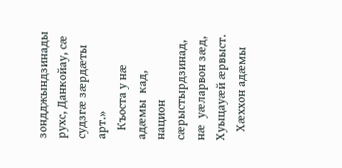зондджындзинады рухс, Данкойау, сӕ судзгӕ зӕрдӕты арт.»
   Къоста у нӕ адӕмы  кад, национ сӕрыстырдзинад, нӕ  уӕларвон зӕд, Хуыцауӕй ӕрвыст.
   Хӕххон адӕмы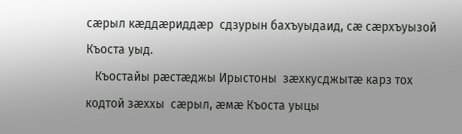сӕрыл кӕддӕриддӕр  сдзурын бахъуыдаид, сӕ сӕрхъуызой Къоста уыд.
   Къостайы рӕстӕджы Ирыстоны  зӕхкусджытӕ карз тох кодтой зӕххы  сӕрыл, ӕмӕ Къоста уыцы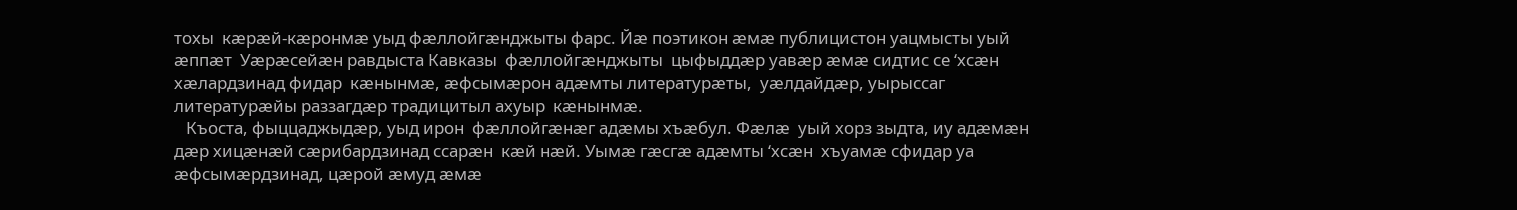тохы  кӕрӕй-кӕронмӕ уыд фӕллойгӕнджыты фарс. Йӕ поэтикон ӕмӕ публицистон уацмысты уый ӕппӕт  Уӕрӕсейӕн равдыста Кавказы  фӕллойгӕнджыты  цыфыддӕр уавӕр ӕмӕ сидтис се ‘хсӕн хӕлардзинад фидар  кӕнынмӕ, ӕфсымӕрон адӕмты литературӕты,  уӕлдайдӕр, уырыссаг  литературӕйы раззагдӕр традицитыл ахуыр  кӕнынмӕ.
   Къоста, фыццаджыдӕр, уыд ирон  фӕллойгӕнӕг адӕмы хъӕбул. Фӕлӕ  уый хорз зыдта, иу адӕмӕн дӕр хицӕнӕй сӕрибардзинад ссарӕн  кӕй нӕй. Уымӕ гӕсгӕ адӕмты ‘хсӕн  хъуамӕ сфидар уа ӕфсымӕрдзинад, цӕрой ӕмуд ӕмӕ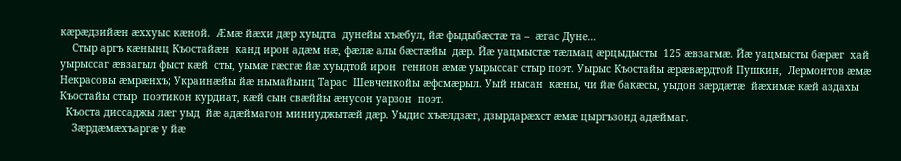кӕрӕдзийӕн ӕххуыс кӕной.  Ӕмӕ йӕхи дӕр хуыдта  дунейы хъӕбул, йӕ фыдыбӕстӕ та –  ӕгас Дуне…
    Стыр аргъ кӕнынц Къостайӕн  канд ирон адӕм нӕ, фӕлӕ алы бӕстӕйы  дӕр. Йӕ уацмыстӕ тӕлмац ӕрцыдысты  125 ӕвзагмӕ. Йӕ уацмысты бӕрӕг  хай уырыссаг ӕвзагыл фыст кӕй  сты, уымӕ гӕсгӕ йӕ хуыдтой ирон  генион ӕмӕ уырыссаг стыр поэт. Уырыс Къостайы ӕрӕвӕрдтой Пушкин,  Лермонтов ӕмӕ Некрасовы ӕмрӕнхъ; Украинӕйы йӕ нымайынц Тарас  Шевченкойы ӕфсмӕрыл. Уый нысан  кӕны, чи йӕ бакӕсы, уыдон зӕрдӕтӕ  йӕхимӕ кӕй аздахы Къостайы стыр  поэтикон курдиат, кӕй сын свӕййы ӕнусон уарзон  поэт.
  Къоста диссаджы лӕг уыд  йӕ адӕймагон миниуджытӕй дӕр. Уыдис хъӕлдзӕг, дзырдарӕхст ӕмӕ цыргъзонд адӕймаг.
    Зӕрдӕмӕхъаргӕ у йӕ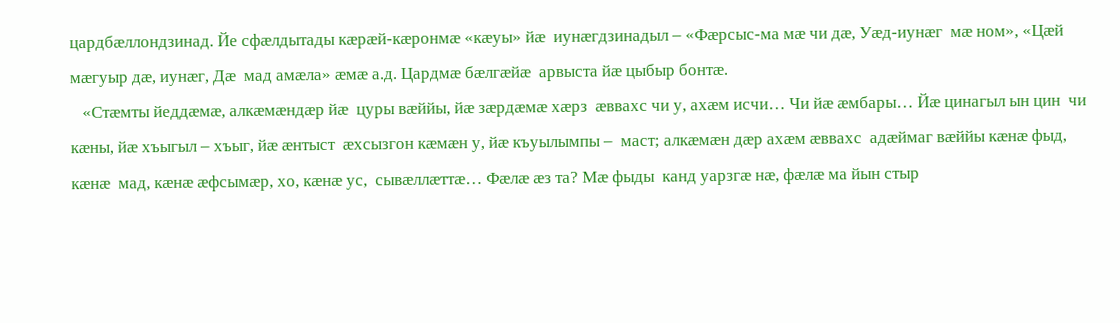цардбӕллондзинад. Йе сфӕлдытады кӕрӕй-кӕронмӕ «кӕуы» йӕ  иунӕгдзинадыл – «Фӕрсыс-ма мӕ чи дӕ, Уӕд-иунӕг  мӕ ном», «Цӕй мӕгуыр дӕ, иунӕг, Дӕ  мад амӕла» ӕмӕ а.д. Цардмӕ бӕлгӕйӕ  арвыста йӕ цыбыр бонтӕ.
   «Стӕмты йеддӕмӕ, алкӕмӕндӕр йӕ  цуры вӕййы, йӕ зӕрдӕмӕ хӕрз  ӕввахс чи у, ахӕм исчи… Чи йӕ ӕмбары… Йӕ цинагыл ын цин  чи кӕны, йӕ хъыгыл – хъыг, йӕ ӕнтыст  ӕхсызгон кӕмӕн у, йӕ къуылымпы –  маст; алкӕмӕн дӕр ахӕм ӕввахс  адӕймаг вӕййы кӕнӕ фыд, кӕнӕ  мад, кӕнӕ ӕфсымӕр, хо, кӕнӕ ус,  сывӕллӕттӕ… Фӕлӕ ӕз та? Мӕ фыды  канд уарзгӕ нӕ, фӕлӕ ма йын стыр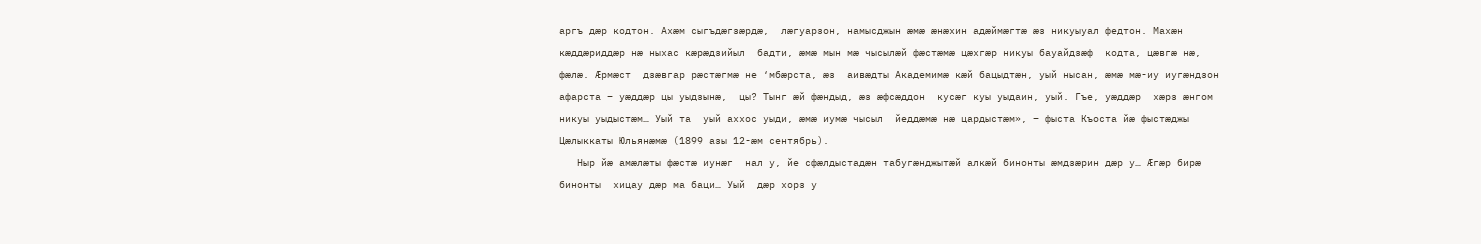аргъ дӕр кодтон. Ахӕм сыгъдӕгзӕрдӕ,  лӕгуарзон, намысджын ӕмӕ ӕнӕхин адӕймӕгтӕ ӕз никуыуал федтон. Махӕн  кӕддӕриддӕр нӕ ныхас кӕрӕдзийыл  бадти, ӕмӕ мын мӕ чысылӕй фӕстӕмӕ цӕхгӕр никуы бауайдзӕф  кодта, цӕвгӕ нӕ, фӕлӕ. Ӕрмӕст  дзӕвгар рӕстӕгмӕ не ‘мбӕрста, ӕз  аивӕдты Академимӕ кӕй бацыдтӕн, уый нысан, ӕмӕ мӕ-иу иугӕндзон афарста – уӕддӕр цы уыдзынӕ,  цы? Тынг ӕй фӕндыд, ӕз ӕфсӕддон  кусӕг куы уыдаин, уый. Гъе, уӕддӕр  хӕрз ӕнгом никуы уыдыстӕм… Уый та  уый аххос уыди, ӕмӕ иумӕ чысыл  йеддӕмӕ нӕ цардыстӕм», – фыста Къоста йӕ фыстӕджы Цӕлыккаты Юльянӕмӕ (1899 азы 12-ӕм сентябрь).
   Ныр йӕ амӕлӕты фӕстӕ иунӕг  нал у, йе сфӕлдыстадӕн табугӕнджытӕй алкӕй бинонты ӕмдзӕрин дӕр у… Ӕгӕр бирӕ бинонты  хицау дӕр ма баци… Уый  дӕр хорз у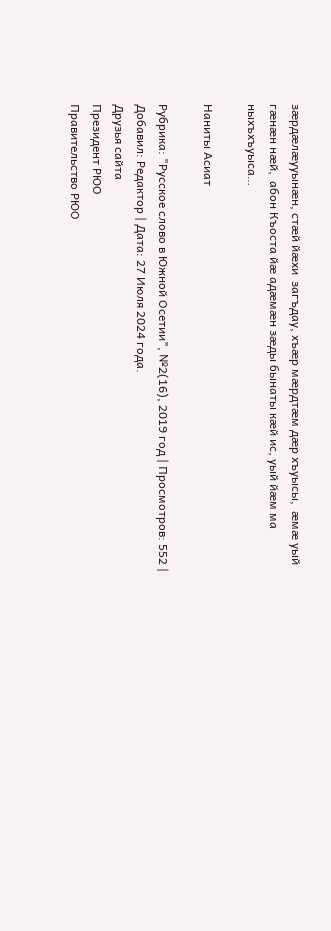зӕрдӕлӕууынӕн, стӕй йӕхи  загъдау, хъӕр мӕрдтӕм дӕр хъуысы,  ӕмӕ уый гӕнӕн нӕй,  абон Къоста йӕ адӕмӕн зӕды бынаты кӕй ис, уый йӕм ма ныхъхъуыса…

Наниты Асиат

Рубрика: "Русское слово в Южной Осетии", №2(16), 2019 год | Просмотров: 552 | Добавил: Редактор | Дата: 27 Июля 2024 года.
Друзья сайта
Президент РЮО
Правительство РЮО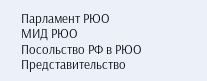Парламент РЮО
МИД РЮО
Посольство РФ в РЮО
Представительство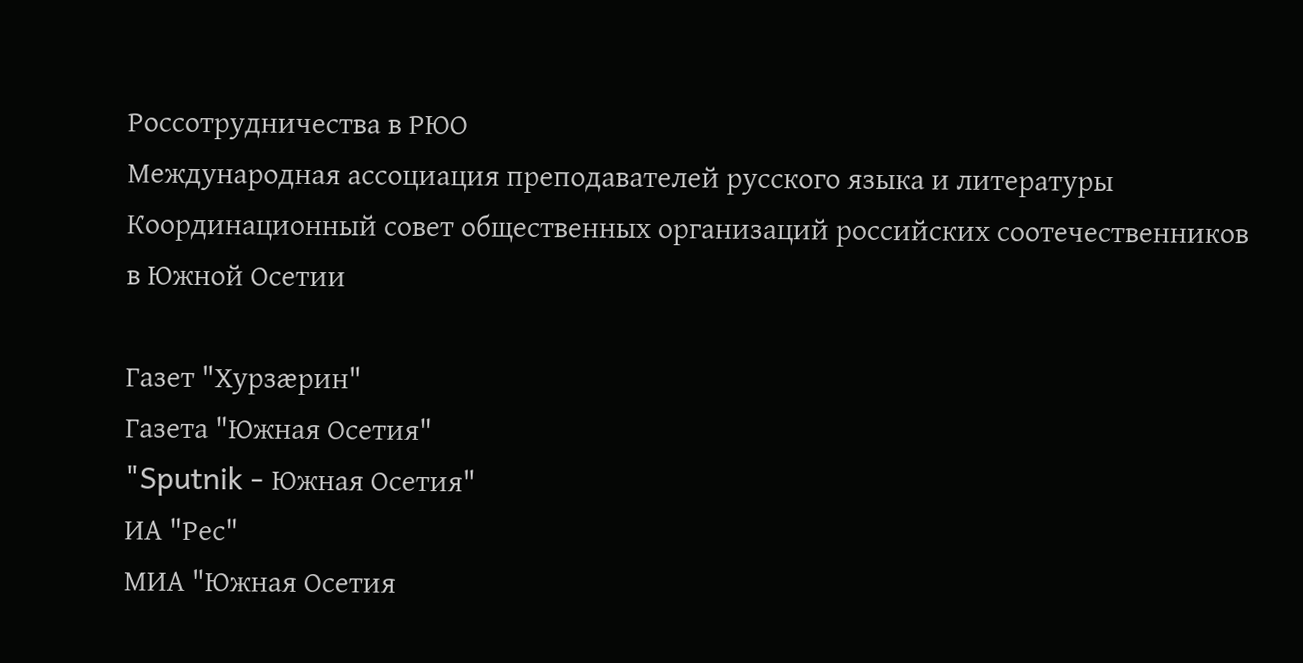Россотрудничества в РЮО
Международная ассоциация преподавателей русского языка и литературы
Координационный совет общественных организаций российских соотечественников
в Южной Осетии

Газет "Хурзæрин"
Газета "Южная Осетия"
"Sputnik - Южная Осетия"
ИА "Рес"
МИА "Южная Осетия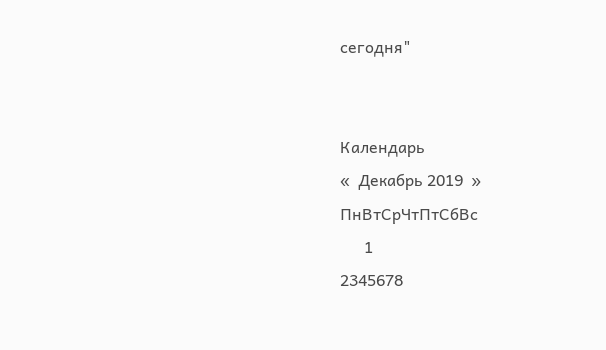сегодня"


Календарь
«  Декабрь 2019  »
ПнВтСрЧтПтСбВс
      1
2345678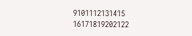9101112131415
16171819202122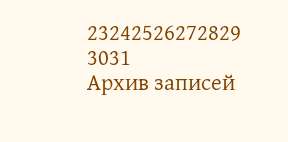23242526272829
3031
Архив записей